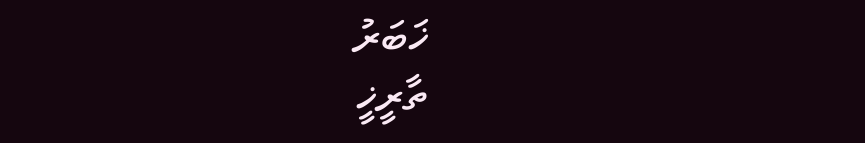ޚަބަރު
ތާރީޚީ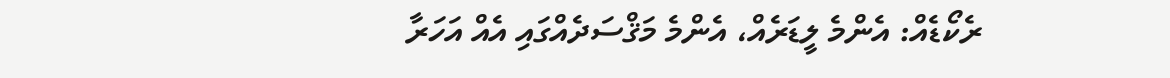ރެކޯޑެއް: އެންމެ ލީޑަރެއް، އެންމެ މަޤްސަދެއްގައި އެއް އަހަރާ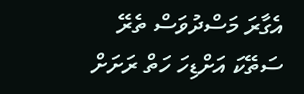އެގާރަ މަސްދުވަސް ތެރޭ ސަތޭކަ އަށްޑިހަ ހަތް ރަށަށް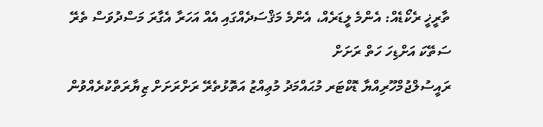ތާރީޚީ ރެކޯޑެއް: އެންމެ ލީޑަރެއް، އެންމެ މަޤްސަދެއްގައި އެއް އަހަރާ އެގާރަ މަސްދުވަސް ތެރޭ ސަތޭކަ އަށްޑިހަ ހަތް ރަށަށް
ރައީސުލްޖުމްހޫރިއްޔާ ޑޮކްޓަރ މުޙައްމަދު މުޢިއްޒު އަތޮޅުތެރޭ ރަށްރަށަށް ޒިޔާރަތްކުރެއްވުން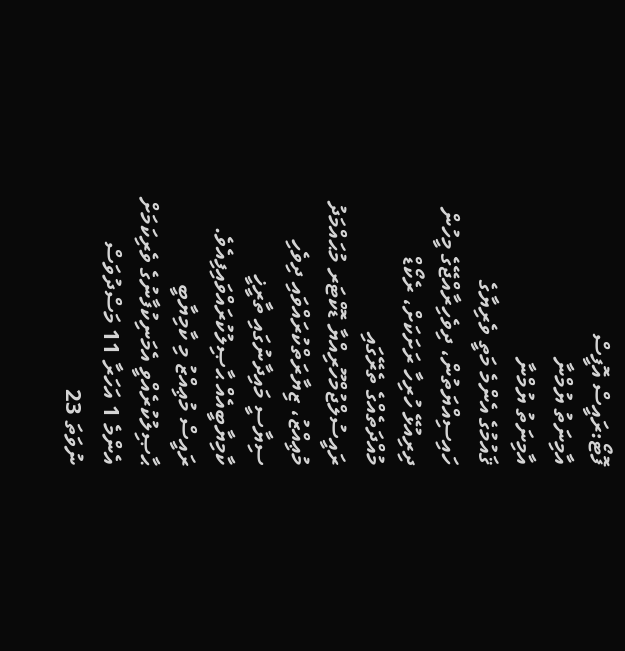ފޮޓޯ:ރައީސް އޮފީސް
އާމިނަތު ޔުމްނާ
އާމިނަތު ޔުމްނާ
ޤައުމުގެ އެންމެ މަތީ ވެރިޔާގެ ހައިސިއްޔަތުން، ދިވެހިރާއްޖޭގެ މީހުން ދިރިއުޅޭ ހުރިހާ ރަށަކަށް، ރެކޯޑް މުއްދަތެއްގެ ތެރޭގައި ރައީސުލްޖުމްހޫރިއްޔާ ޑޮކްޓަރ މުޙައްމަދު މުޢިއްޒު، ޒިޔާރަތްކުރައްވައި ދިވެހި ސިޔާސީ މައިދާނުގައި ތާރީޚީ ކާމިޔާބީއެއް ޙާޞިލުކުރައްވައިފިއެވެ. ރައީސް މުޢިއްޒު މި ކާމިޔާބީ ޙާޞިލުކުރެއްވީ އެމަނިކުފާނުގެ ވެރިކަމަށް އެންމެ 1 އަހަރާ 11 މަސްދުވަސް ނުވަތަ 23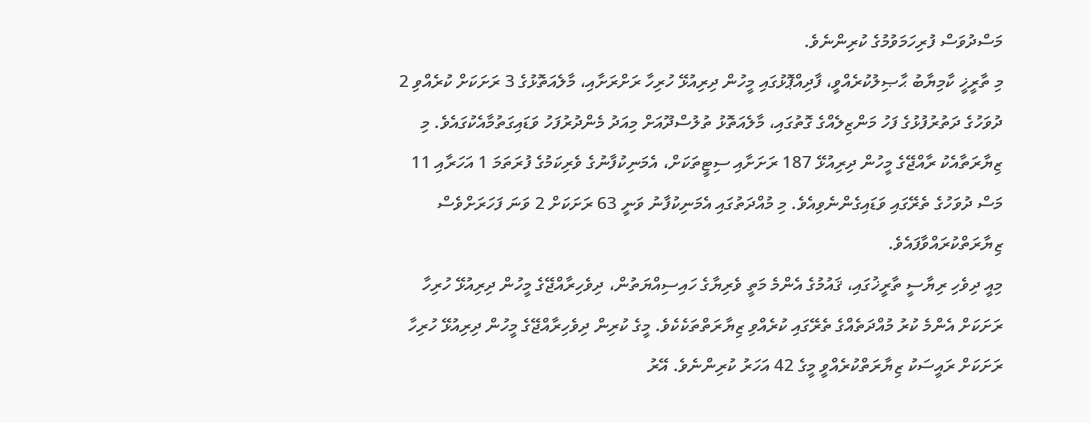މަސްދުވަސް ފުރިހަމަވުމުގެ ކުރިންނެވެ.
މި ތާރީޚީ ކާމިޔާބު ޙާޞިލުކުރެއްވީ، ފާދިއްޕޮޅުގައި މީހުން ދިރިއުޅޭ ހުރިހާ ރަށްރަށާއި، މާލެއަތޮޅުގެ 3 ރަށަކަށް ކުރެއްވި 2 ދުވަހުގެ ދަތުރުފުޅުގެ ފަހު މަންޒިލެއްގެ ގޮތުގައި، މާލެއަތޮޅު ތުލުސްދޫއަށް މިއަދު މެންދުރުފަހު ވަޑައިގަތުމާއެކުގައެވެ. މި ޒިޔާރަތާއެކު ރާއްޖޭގެ މީހުން ދިރިއުޅޭ 187 ރަށަށާއި ސިޓީތަކަށް، އެމަނިކުފާނުގެ ވެރިކަމުގެ ފުރަތަމަ 1 އަހަރާއި 11 މަސް ދުވަހުގެ ތެރޭގައި ވަޑައިގެންނެވިއެވެ. މި މުއްދަތުގައި އެމަނިކުފާނު ވަނީ 63 ރަށަކަށް 2 ވަނަ ފަހަރަށްވެސް ޒިޔާރަތްކުރައްވާފައެވެ.
މިއީ ދިވެހި ރިޔާސީ ތާރީޚުގައި، ޤައުމުގެ އެންމެ މަތީ ވެރިޔާގެ ހައިސިއްޔަތުން، ދިވެހިރާއްޖޭގެ މީހުން ދިރިއުޅޭ ހުރިހާ ރަށަކަށް އެންމެ ކުރު މުއްދަތެއްގެ ތެރޭގައި ކުރެއްވި ޒިޔާރަތްތަކެކެވެ. މީގެ ކުރިން ދިވެހިރާއްޖޭގެ މީހުން ދިރިއުޅޭ ހުރިހާ ރަށަކަށް ރައީސަކު ޒިޔާރަތްކުރެއްވީ މީގެ 42 އަހަރު ކުރިންނެވެ. އޭރު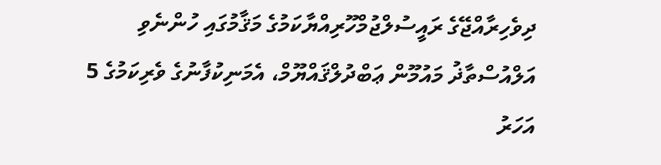ދިވެހިރާއްޖޭގެ ރައީސުލްޖުމްހޫރިއްޔާކަމުގެ މަޤާމުގައި ހުންނެވި އަލްއުސްތާޛު މައުމޫން ޢަބްދުލްޤައްޔޫމް، އެމަނިކުފާނުގެ ވެރިކަމުގެ 5 އަހަރު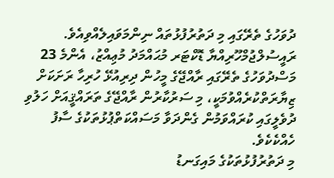ދުވަހުގެ ތެރޭގައި މި ދަތުރުފުޅުތައް ނިންމަވައިލެއްވިއެވެ. ރައީސުލްޖުމްހޫރިއްޔާ ޑޮކްޓަރ މުޙައްމަދު މުޢިއްޒު، އެންމެ 23 މަސްދުވަހުގެ ތެރޭގައި ރާއްޖޭގެ މީހުން ދިރިއުޅޭ ހުރިހާ ރަށަކަށް ޒިޔާރަތްކުރެއްވުމަކީ، މި ސަރުކާރުން ރާއްޖޭގެ ތަރައްޤީއަށް ހަލުވި ދުވެލީގައި ކުރައްވަމުން ގެންދަވާ މަސައްކަތްޕުޅުތަކުގެ ސާފު ހެއްކެކެވެ.
މި ދަތުރުފުޅުތަކުގެ މައިގަނޑު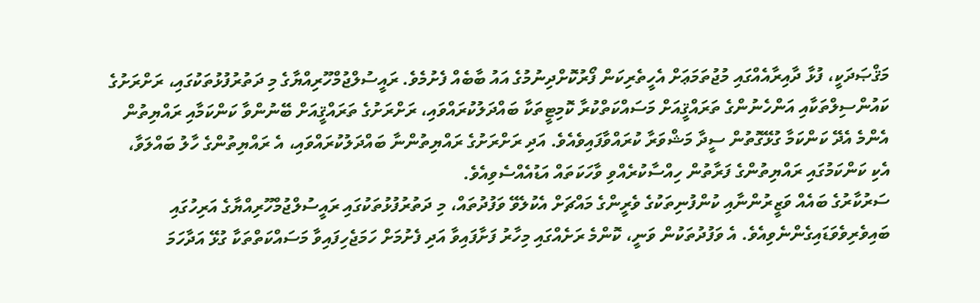މަޤްޞަދަކީ، ފުޅާ ދާއިރާއެއްގައި މުޖުތަމަޢަށް އެހީތެރިކަން ފޯރުކޮށްދިނުމުގެ އައު ބާބެއް ފެށުމެވެ. ރައީސުލްޖުމްހޫރިއްޔާގެ މި ދަތުރުފުޅުތަކުގައި، ރަށްރަށުގެ ކައުންސިލްތަކާއި އަންހެނުންގެ ތަރައްޤީއަށް މަސައްކަތްކުރާ ކޮމިޓީތަކާ ބައްދަލުކުރައްވައި، ރަށްރަށުގެ ތަރައްޤީއަށް ބޭނުންވާ ކަންކަމާއި ރައްޔިތުން އެންމެ އެދޭ ކަންކަމާ ގުޅޭގޮތުން ސީދާ މަޝްވަރާ ކުރައްވާފައިވެއެވެ. އަދި ރަށްރަށުގެ ރައްޔިތުންނާ ބައްދަލުކުރައްވައި، އެ ރައްޔިތުންގެ ހާލު ބައްލަވާ، އެކި ކަންކަމުގައި ރައްޔިތުންގެ ފަރާތުން ހިއްސާކުރެއްވި ވާހަކަތައް އަޑުއެއްސެވިއެވެ.
ސަރުކާރުގެ ބައެއް ވަޒީރުންނާއި ކުންފުނިތަކުގެ ވެރީންގެ މައްޗަށް އެކުލެވޭ ވަފުދުތައް، މި ދަތުރުފުޅުތަކުގައި ރައީސުލްޖުމްހޫރިއްޔާގެ އަރިހުގައި ބައިވެރިވެވަޑައިގެންނެވިއެވެ. އެ ވަފުދުތަކުން ވަނީ، ކޮންމެ ރަށެއްގައި މިހާރު ފަށާފައިވާ އަދި ފެށުމަށް ހަމަޖެހިފައިވާ މަސައްކަތްތަކާ ގުޅޭ އަދާހަމަ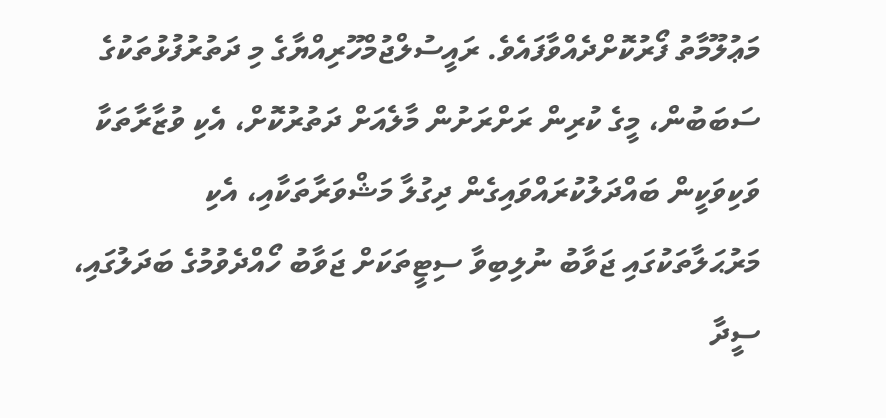މަޢުލޫމާތު ފޯރުކޮށްދެއްވާފައެވެ. ރައީސުލްޖުމްހޫރިއްޔާގެ މި ދަތުރުފުޅުތަކުގެ ސަބަބުން، މީގެ ކުރިން ރަށްރަށުން މާލެއަށް ދަތުރުކޮށް، އެކި ވުޒާރާތަކާ ވަކިވަކީން ބައްދަލުކުރައްވައިގެން ދިގުލާ މަޝްވަރާތަކާއި، އެކި މަރުޙަލާތަކުގައި ޖަވާބު ނުލިބިވާ ސިޓީތަކަށް ޖަވާބު ހޯއްދެވުމުގެ ބަދަލުގައި، ސީދާ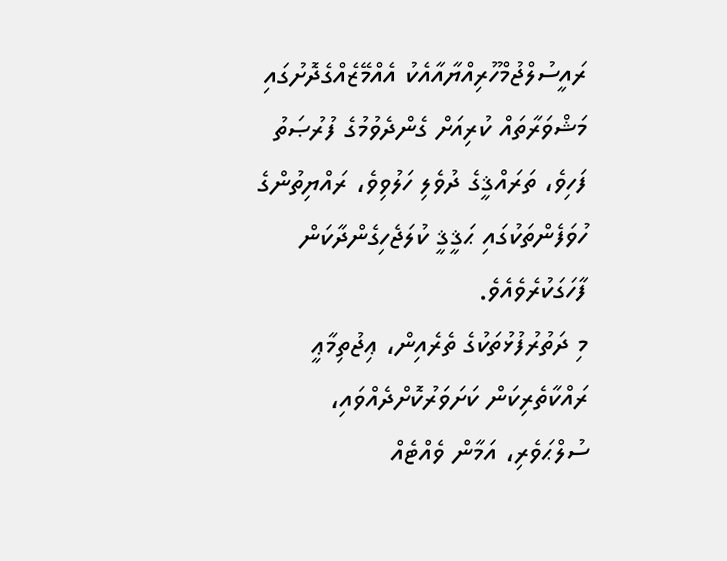ރައީސުލްޖުމްހޫރިއްޔާއާއެކު އެއްމޭޒެއްގެދޮށުގައި މަޝްވަރާތައް ކުރިއަށް ގެންދެވުމުގެ ފުރުޞަތު ފަހިވެ، ތަރައްޤީގެ ދުވެލި ހަލުވިވެ، ރައްޔިތުންގެ ހުވަފެންތަކުގައި ޙަޤީޤީ ކުލަޖެހިގެންދާކަން ފާހަގަކުރެވެއެވެ.
މި ދަތުރުފުޅުތަކުގެ ތެރެއިން، ޢިޖުތިމާޢީ ރައްކާތެރިކަން ކަށަވަރުކޮށްދެއްވައި، ސުލްޙަވެރި، އަމާން ވެއްޓެއް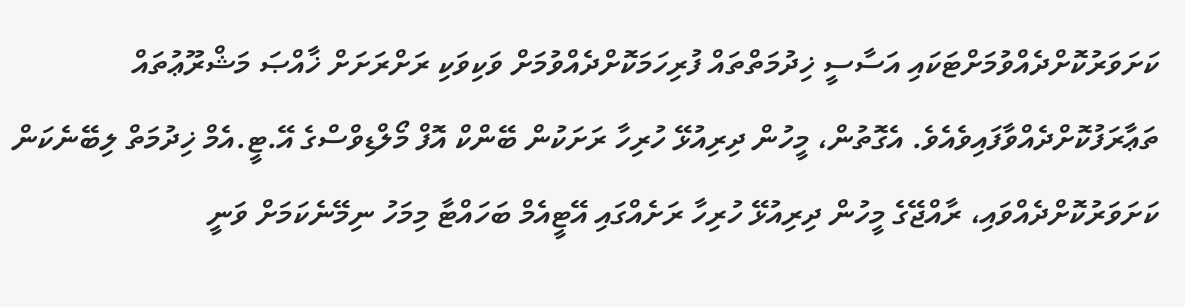ކަށަވަރުކޮށްދެއްވުމަށްޓަކައި އަސާސީ ޚިދުމަތްތައް ފުރިހަމަކޮށްދެއްވުމަށް ވަކިވަކި ރަށްރަށަށް ޚާއްޞަ މަޝްރޫޢުތައް ތަޢާރަފުކޮށްދެއްވާފައިވެއެވެ. އެގޮތުން، މީހުން ދިރިއުޅޭ ހުރިހާ ރަށަކުން ބޭންކް އޮފް މޯލްޑިވްސްގެ އޭ.ޓީ.އެމް ޚިދުމަތް ލިބޭނެކަން ކަށަވަރުކޮށްދެއްވައި، ރާއްޖޭގެ މީހުން ދިރިއުޅޭ ހުރިހާ ރަށެއްގައި އޭޓީއެމް ބަހައްޓާ މިމަހު ނިމޭނެކަމަށް ވަނީ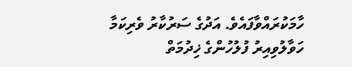ހާމަކުރައްވާފައެވެ. އަދުގެ ސަރުކާރު ވެރިކަމާ ހަވާލުވިއިރު ފުލުހުންގެ ޚިދުމަތް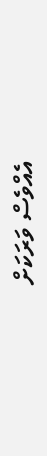އެއްވެސް ވަރަކަށް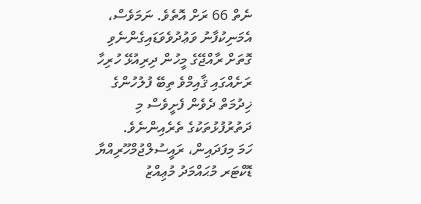ނެތް 66 ރަށް އޮތެވެ. ނަމަވެސް، އެމަނިކުފާނު ވަޢުދުވެވަޑައިގެންނެވި ގޮތަށް ރާއްޖޭގެ މީހުން ދިރިއުޅޭ ހުރިހާ ރަށެއްގައި ޤާއިމްވެ ތިބޭ ފުލުހުންގެ ޚިދުމަތް ދެވެން ފެށީވެސް މި ދަތުރުފުޅުތަކުގެ ތެރެއިންނެވެ.
ހަމަ މިފަދައިން، ރައީސުލްޖުމްހޫރިއްޔާ ޑޮކްޓަރ މުޙައްމަދު މުޢިއްޒު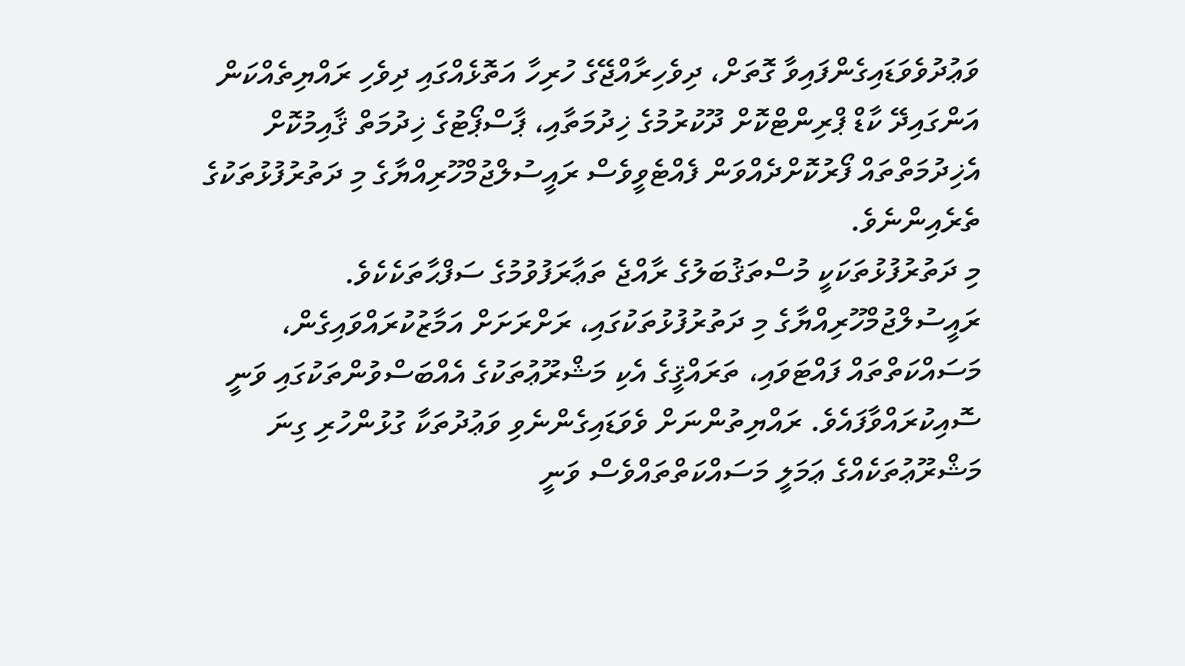ވަޢުދުވެވަޑައިގެންފައިވާ ގޮތަށް، ދިވެހިރާއްޖޭގެ ހުރިހާ އަތޮޅެއްގައި ދިވެހި ރައްޔިތެއްކަން އަންގައިދޭ ކާޑް ޕްރިންޓްކޮށް ދޫކުރުމުގެ ޚިދުމަތާއި، ޕާސްޕޯޓުގެ ޚިދުމަތް ޤާއިމުކޮށް އެޚިދުމަތްތައް ފޯރުކޮށްދެއްވަން ފެއްޓެވީވެސް ރައީސުލްޖުމްހޫރިއްޔާގެ މި ދަތުރުފުޅުތަކުގެ ތެރެއިންނެވެ.
މި ދަތުރުފުޅުތަކަކީ މުސްތަޤުބަލުގެ ރާއްޖެ ތަޢާރަފުވުމުގެ ސަފްޙާތަކެކެވެ. ރައީސުލްޖުމްހޫރިއްޔާގެ މި ދަތުރުފުޅުތަކުގައި، ރަށްރަށަށް އަމާޒުކުރައްވައިގެން، މަސައްކަތްތައް ފައްޓަވައި، ތަރައްޤީގެ އެކި މަޝްރޫޢުތަކުގެ އެއްބަސްވުންތަކުގައި ވަނީ ސޮއިކުރައްވާފައެވެ. ރައްޔިތުންނަށް ވެވަޑައިގެންނެވި ވަޢުދުތަކާ ގުޅުންހުރި ގިނަ މަޝްރޫޢުތަކެއްގެ ޢަމަލީ މަސައްކަތްތައްވެސް ވަނީ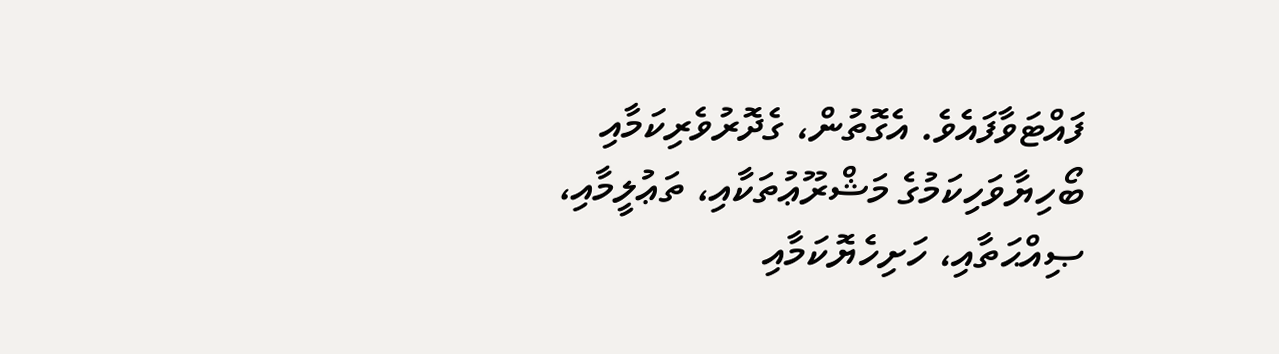ފައްޓަވާފައެވެ. އެގޮތުން، ގެދޮރުވެރިކަމާއި ބޯހިޔާވަހިކަމުގެ މަޝްރޫޢުތަކާއި، ތަޢުލީމާއި، ޞިއްޙަތާއި، ހަށިހެޔޮކަމާއި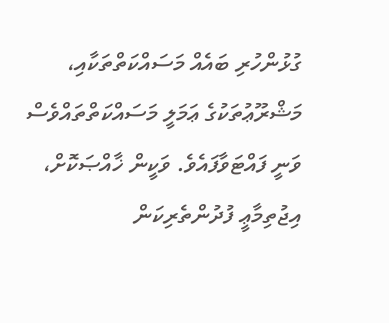ގުޅުންހުރި ބައެއް މަސައްކަތްތަކާއި، މަޝްރޫޢުތަކުގެ ޢަމަލީ މަސައްކަތްތައްވެސް ވަނީ ފައްޓަވާފައެވެ. ވަކީން ޚާއްޞަކޮށް، އިޖުތިމާޢީ ފުދުންތެރިކަން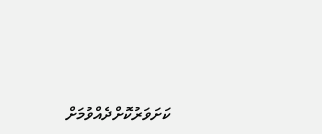ކަށަވަރުކޮށްދެއްވުމަށް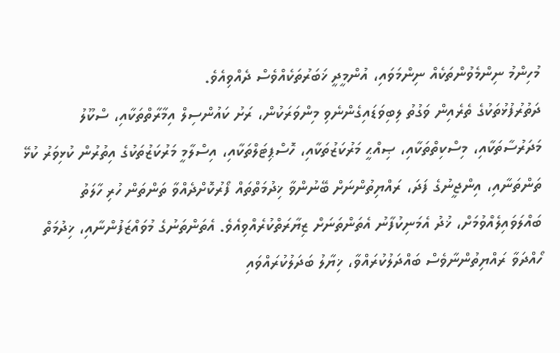މުހިންމު ނިންމެވުންތަކެއް ނިންމަވައި، އުންމީދީ ޚަބަރުތަކެއްވެސް ދެއްވިއެވެ.
ދަތުރުފުޅުތަކުގެ ތެރެއިން ވަގުތު ލިބިވަޑައިގެންނެވި މިންވަރަކުން، ރަށު ކައުންސިލް އިމާރާތްތަކާއި، ސްކޫލު މަދަރުސާތަކާއި، މިސްކިތްތަކާއި، ޞިއްޙީ މަރުކަޒުތަކާއި، ހޮސްޕިޓަލްތަކާއި، އިސްލާމީ މަރުކަޒުތަކުގެ އިތުރުން ކުޅިވަރު ކުޅޭ ތަންތަނާއި، އިންޖީނުގެ ފަދަ، ރައްޔިތުންނަށް ބޭނުންވާ ޚިދުމަތްތައް ފޯރުކޮށްދެއްވާ ތަންތަން ހުރި ހާލަތު ބައްލަވައިލެއްވުމަށް، ޚުދު އެމަނިކުފާނު އެތަންތަނަށް ޒިޔާރަތްކުރެއްވިއެވެ. އެތަންތަނުގެ މުވައްޒަފުންނާއި، ޚިދުމަތް ހޯއްދަވާ ރައްޔިތުންނާވެސް ބައްދަލުކުރައްވާ، ޚިޔާލު ބަދަލުކުރައްވައި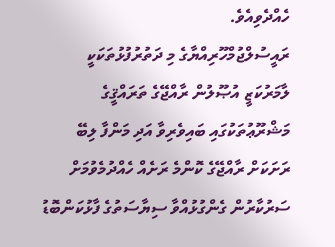ހެއްދެވިއެވެ.
ރައީސުލްޖުމްހޫރިއްޔާގެ މި ދަތުރުފުޅުތަކަކީ ލާމަރުކަޒީ އުޞޫލުން ރާއްޖޭގެ ތަރައްޤީގެ މަޝްރޫޢުތަކުގައި ބައިވެރިވާ އަދި މަންފާ ލިބޭ ރަށަކަށް ރާއްޖޭގެ ކޮންމެ ރަށެއް ހެއްދުމެވުމަށް ސަރުކާރުން ގެންގުޅުއްވާ ސިޔާސަތުގެ ފާޅުކަންބޮޑު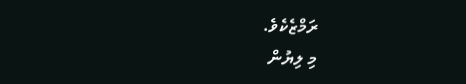ރަމްޒެކެވެ.
މި ލިޔުން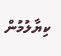ކިޔާލުމުން